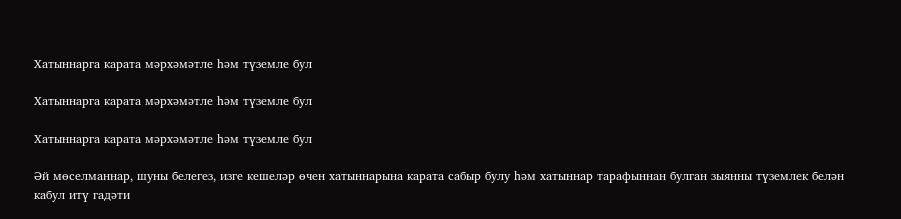Хатыннарга карата мәрхәмәтле һәм түземле бул

Хатыннарга карата мәрхәмәтле һәм түземле бул

Хатыннарга карата мәрхәмәтле һәм түземле бул

Әй мөселманнар, шуны белегез, изге кешеләр өчен хатыннарына карата сабыр булу һәм хатыннар тарафыннан булган зыянны түземлек белән кабул итү гадәти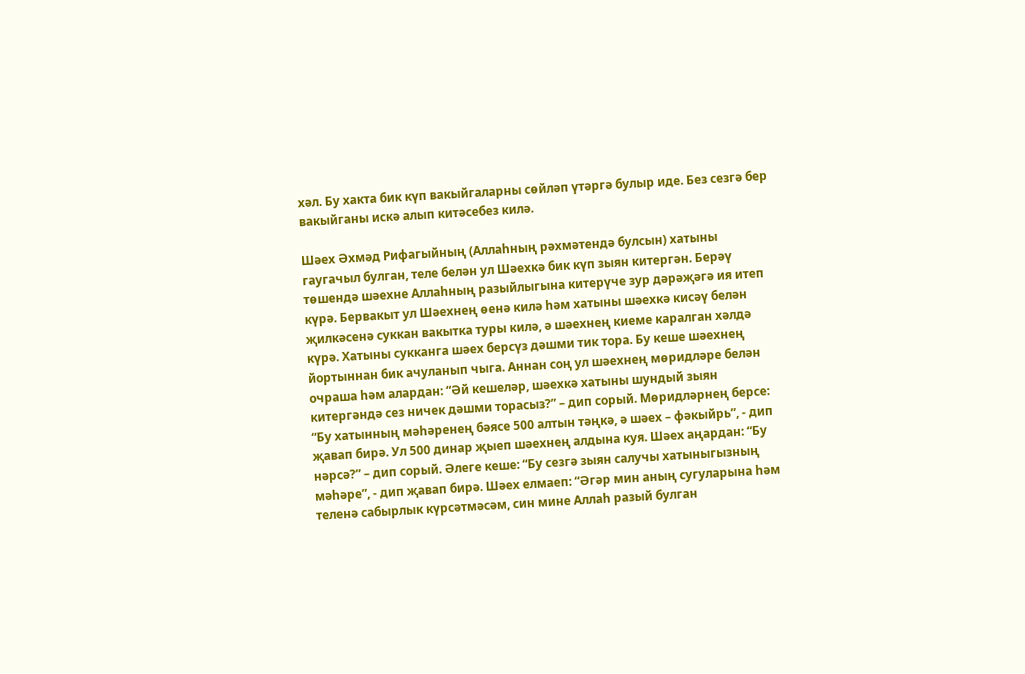хәл. Бу хакта бик күп вакыйгаларны сөйләп үтәргә булыр иде. Без сезгә бер вакыйганы искә алып китәсебез килә.

Шәех Әхмәд Рифагыйның (Аллаһның рәхмәтендә булсын) хатыны гаугачыл булган, теле белән ул Шәехкә бик күп зыян китергән. Берәү төшендә шәехне Аллаһның разыйлыгына китерүче зур дәрәҗәгә ия итеп күрә. Бервакыт ул Шәехнең өенә килә һәм хатыны шәехкә кисәү белән җилкәсенә суккан вакытка туры килә, ә шәехнең киеме каралган хәлдә күрә. Хатыны сукканга шәех берсүз дәшми тик тора. Бу кеше шәехнең йортыннан бик ачуланып чыга. Аннан соң ул шәехнең мөридләре белән очраша һәм алардан: “Әй кешеләр, шәехкә хатыны шундый зыян китергәндә сез ничек дәшми торасыз?” – дип сорый. Мөридләрнең берсе: “Бу хатынның мәһәренең бәясе 500 алтын тәңкә, ә шәех – фәкыйрь”, - дип җавап бирә. Ул 500 динар җыеп шәехнең алдына куя. Шәех аңардан: “Бу нәрсә?” – дип сорый. Әлеге кеше: “Бу сезгә зыян салучы хатыныгызның мәһәре”, - дип җавап бирә. Шәех елмаеп: “Әгәр мин аның сугуларына һәм теленә сабырлык күрсәтмәсәм, син мине Аллаһ разый булган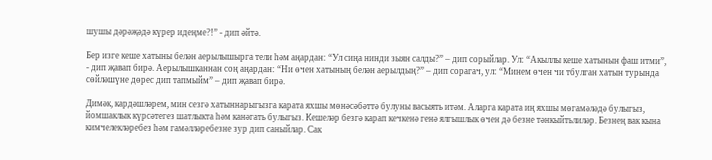шушы дәрәҗәдә күрер идеңме?!” - дип әйтә.

Бер изге кеше хатыны белән аерылышырга тели һәм аңардан: “Ул сиңа нинди зыян салды?” – дип сорыйлар. Ул: “Акыллы кеше хатынын фаш итми”, - дип җавап бирә. Аерылышканнан соң аңардан: “Ни өчен хатының белән аерылдың?” – дип сорагач, ул: “Минем өчен чи тбулган хатын турында сөйләшүне дөрес дип тапмыйм” – дип җавап бирә.

Димәк, кардәшләрем, мин сезгә хатыннарыгызга карата яхшы мөнәсәбәттә булуны васыять итәм. Аларга карата иң яхшы мөгамәләдә булыгыз, йомшаклык күрсәтегез шатлыкта һәм канәгать булыгыз. Кешеләр безгә карап кечкенә генә ялгышлык өчен дә безне тәнкыйтьлиләр. Безнең вак кына кимчелекләребез һәм гамәлләребезне зур дип саныйлар. Сак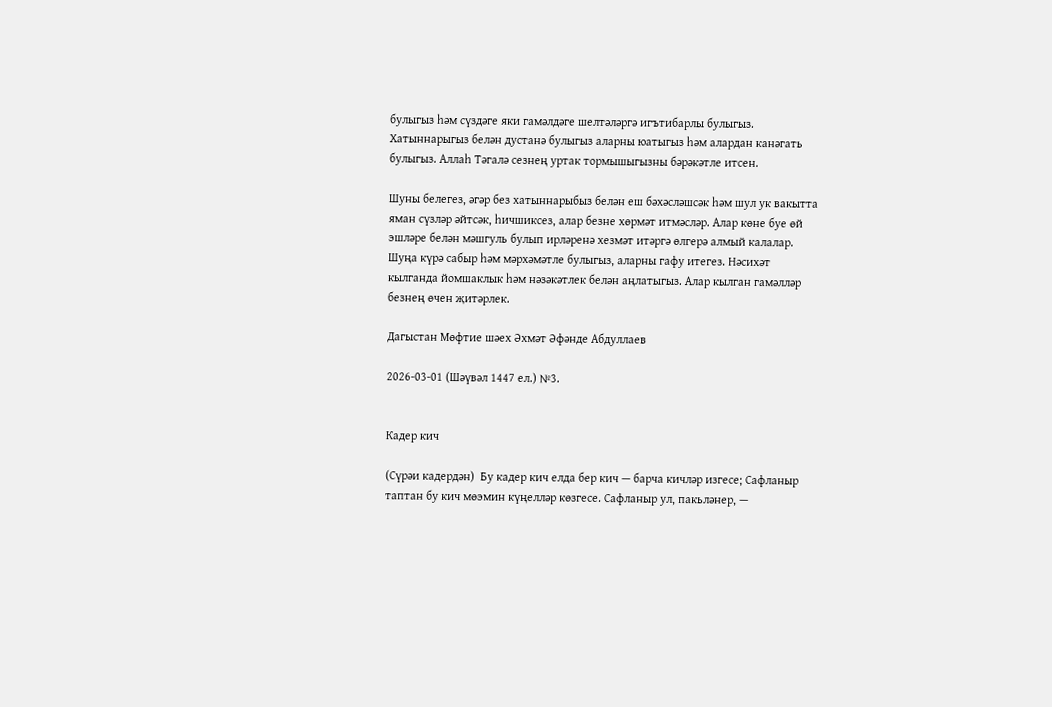булыгыз һәм сүздәге яки гамәлдәге шелтәләргә игътибарлы булыгыз. Хатыннарыгыз белән дустанә булыгыз аларны юатыгыз һәм алардан канәгать булыгыз. Аллаһ Тәгалә сезнең уртак тормышыгызны бәрәкәтле итсен.

Шуны белегез, әгәр без хатыннарыбыз белән еш бәхәсләшсәк һәм шул ук вакытта яман сүзләр әйтсәк, һичшиксез, алар безне хөрмәт итмәсләр. Алар көне буе өй эшләре белән мәшгуль булып ирләренә хезмәт итәргә өлгерә алмый калалар. Шуңа күрә сабыр һәм мәрхәмәтле булыгыз, аларны гафу итегез. Нәсихәт кылганда йомшаклык һәм нәзәкәтлек белән аңлатыгыз. Алар кылган гамәлләр безнең өчен җитәрлек.

Дагыстан Мөфтие шәех Әхмәт Әфәнде Абдуллаев

2026-03-01 (Шәүвәл 1447 ел.) №3.


Кадер кич

(Сүрәи кадердән)  Бу кадер кич елда бер кич — барча кичләр изгесе; Сафланыр таптан бу кич мөэмин күңелләр көзгесе. Сафланыр ул, пакьләнер, —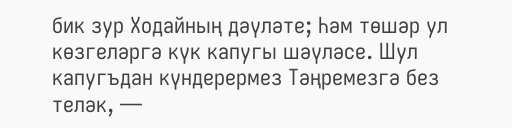бик зур Ходайның дәүләте; Һәм төшәр ул көзгеләргә күк капугы шәүләсе. Шул капугъдан күндерермез Тәңремезгә без теләк, —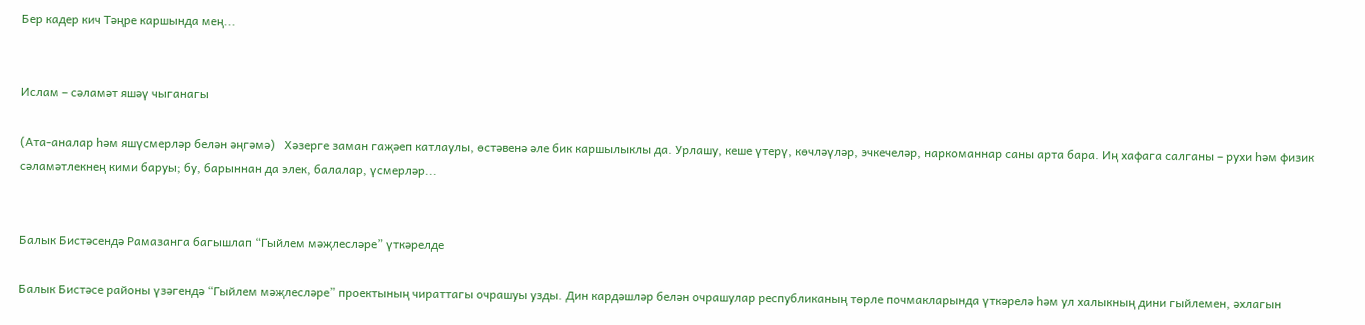Бер кадер кич Тәңре каршында мең...


Ислам – сәламәт яшәү чыганагы

(Ата-аналар һәм яшүсмерләр белән әңгәмә)   Хәзерге заман гаҗәеп катлаулы, өстәвенә әле бик каршылыклы да. Урлашу, кеше үтерү, көчләүләр, эчкечеләр, наркоманнар саны арта бара. Иң хафага салганы – рухи һәм физик сәламәтлекнең кими баруы; бу, барыннан да элек, балалар, үсмерләр...


Балык Бистәсендә Рамазанга багышлап “Гыйлем мәҗлесләре” үткәрелде

Балык Бистәсе районы үзәгендә “Гыйлем мәҗлесләре” проектының чираттагы очрашуы узды. Дин кардәшләр белән очрашулар республиканың төрле почмакларында үткәрелә һәм ул халыкның дини гыйлемен, әхлагын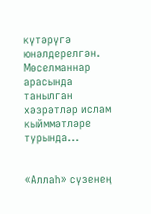күтәрүгә юнәлдерелгән. Мөселманнар арасында танылган хәзрәтләр ислам кыйммәтләре турында...


«Аллаһ» сүзенең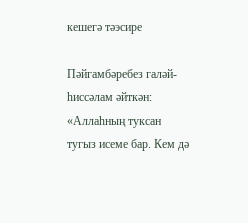кешегә тәэсире

Пәйгамбәребез галәй-һиссәлам әйткән: «Аллаһның туксан тугыз исеме бар. Кем дә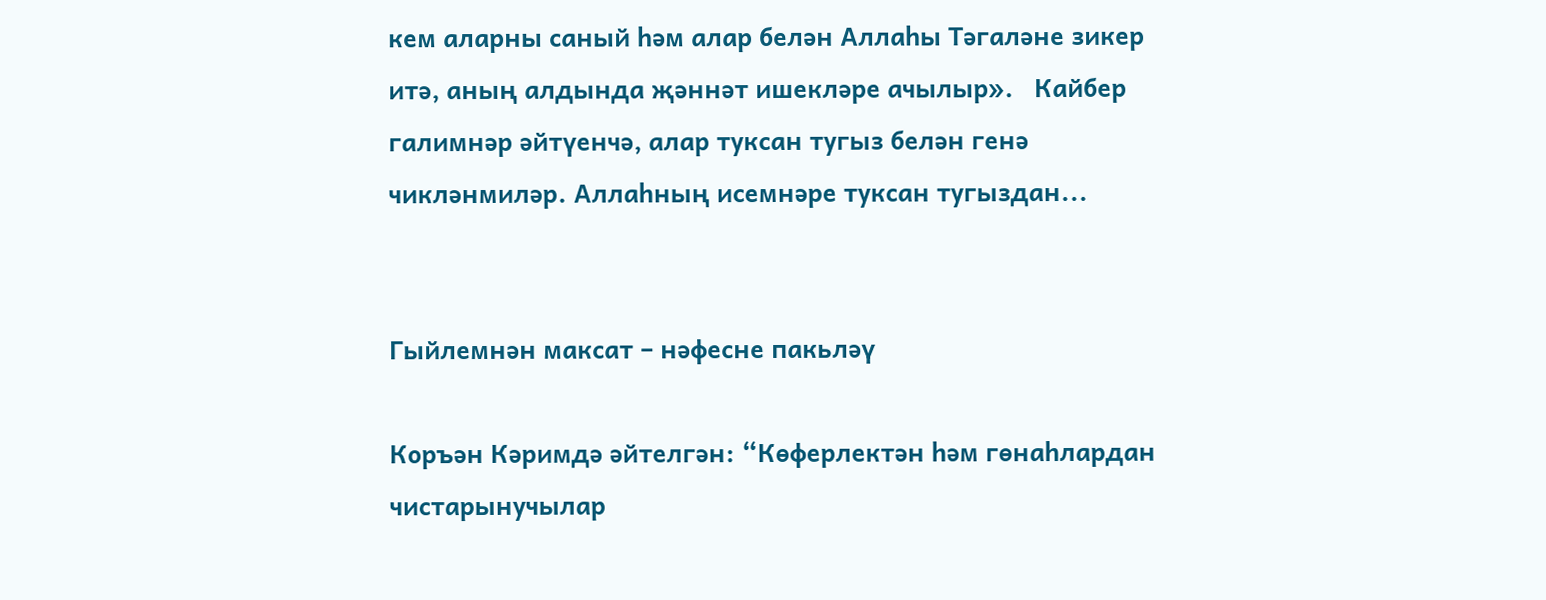кем аларны саный һәм алар белән Аллаһы Тәгаләне зикер итә, аның алдында җәннәт ишекләре ачылыр».   Кайбер галимнәр әйтүенчә, алар туксан тугыз белән генә чикләнмиләр. Аллаһның исемнәре туксан тугыздан...


Гыйлемнән максат – нәфесне пакьләү

Коръән Кәримдә әйтелгән: “Көферлектән һәм гөнаһлардан чистарынучылар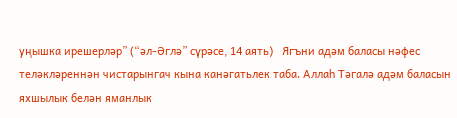уңышка ирешерләр” (“әл-Әглә” сүрәсе, 14 аять)   Ягъни адәм баласы нәфес теләкләреннән чистарынгач кына канәгатьлек таба. Аллаһ Тәгалә адәм баласын яхшылык белән яманлык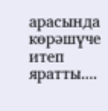арасында көрәшүче итеп яратты....